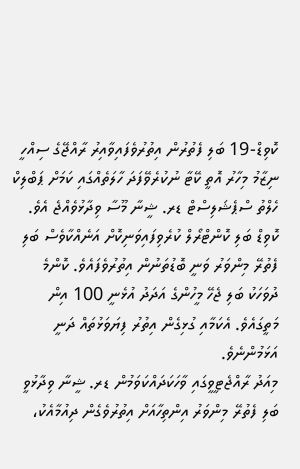ކޮވިޑް-19 ބަލި ފެތުރުން އިތުރުވެފައިވާއިރު ރާއްޖޭގެ ސިއްހީ ނިޒާމު މިހާރު އޮތީ ކޭޓާ ނުކުރެވޭފަދަ ހާލަތެއްގައި ކަމަށް ޕަބްލިކް ހެލްތު ސްޕެޝަލިސްޓް ޑރ. ޝީނާ މޫސާ ވިދާޅުވެއްޖެ އެވެ.
ކޮވިޑް ބަލި ކޮންޓްރޯލް ކުރެވިފައިވަނިކޮށް އަނެއްކާވެސް ބަލި ފެތުރޭ މިންވަރު ވަނީ ބޮޑުތަނުން އިތުރުވެފައެވެ. ކޮންމެ ދުވަހަކު ބަލި ޖެހޭ މީހުންގެ އަދަދު އުޅެނީ 100 އިން މަތީގައެވެ. އެކަމާއި ގުޅިގެން އިތުރު ފިޔަވަޅުތައް ދަނީ އަޅަމުންނެވެ.
މިއަދު ރާއްޖެޓީވީގައި ވާހަކަދައްކަވަމުން ޑރ. ޝީނާ ވިދާޅުވީ ބަލި ފެތުރޭ މިންވަރު އިންތިހާއަށް އިތުރުވެގެން ދިއުމާއެކު،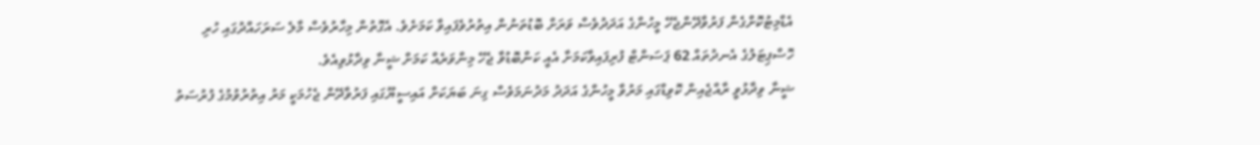އެޑްމިޓުކޮށްގެން ފަރުވާދޭންޖެހޭ މީހުންގެ އަދަދުވެސް ވަރަށް ބޮޑުތަނުން އިތުރުވެފައިވާ ކަމަށެވެ. އެގޮތުން މިހާރުވެސް މާލެ ސަރަހައްދުގައި ހުރި ހޮސްޕިޓަލުގެ އެނދުތައް 62 ޕަސަންޓް ފުރިފައިވާކަމަށާ އެއީ ކަންބޮޑުވާ ޖެހޭ މިންވަރެއް ކަމަށް ޝީނާ ވިދާޅުވިއެވެ.
ޝީނާ ވިދާޅުވީ ރާއްޖެއިން ކޮވިޑްގައި މަރުވާ މީހުންގެ އަދަދު މަދުނަމަވެސް ގިނަ ބަޔަކަށް އައިސީޔޫގައި ފަރުވާދޭން ޖެހުމަކީ މަރު އިތުރުވުމުގެ ފުރުސަތު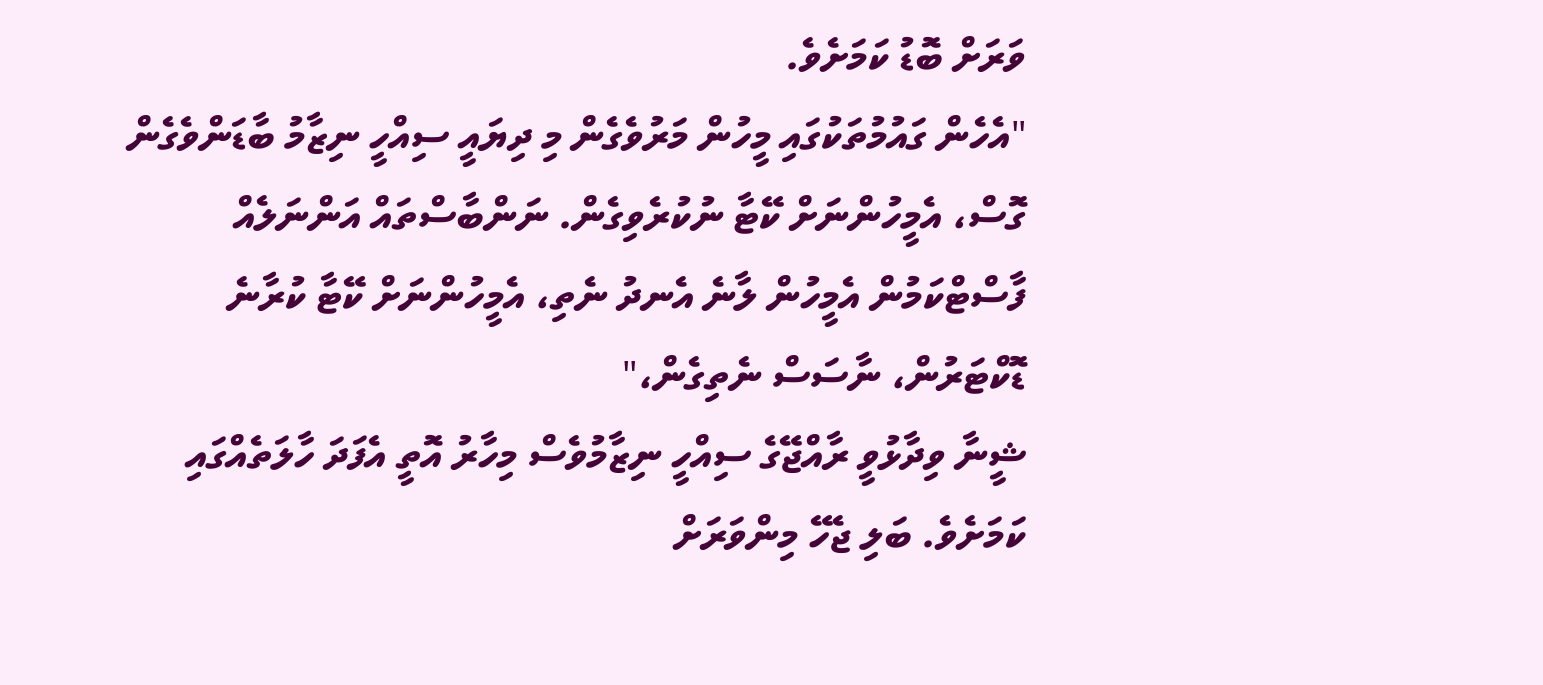ވަރަށް ބޮޑު ކަމަށެވެ.
"އެހެން ގައުމުތަކުގައި މީހުން މަރުވެގެން މި ދިޔައީ ސިއްހީ ނިޒާމު ބާޑަންވެގެން ގޮސް، އެމީހުންނަށް ކޭޓާ ނުކުރެވިގެން. ނަންބާސްތައް އަންނަލެއް ފާސްޓްކަމުން އެމީހުން ލާނެ އެނދު ނެތި، އެމީހުންނަށް ކޭޓާ ކުރާނެ ޑޮކްޓަރުން، ނާސަސް ނެތިގެން،"
ޝީނާ ވިދާޅުވީ ރާއްޖޭގެ ސިއްހީ ނިޒާމުވެސް މިހާރު އޮތީ އެފަދަ ހާލަތެއްގައި ކަމަށެވެ. ބަލި ޖެހޭ މިންވަރަށް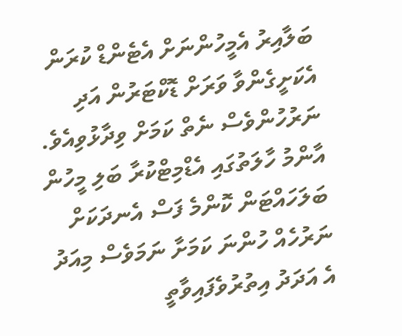ބަލާއިރު އެމީހުންނަށް އެޓެންޑް ކުރަން އެކަށީގެންވާ ވަރަށް ޑޮކްޓަރުން އަދި ނަރުހުންވެސް ނެތް ކަމަށް ވިދާޅުވިއެވެ.
އާންމު ހާލަތުގައި އެޑްމިޓްކުރާ ބަލި މީހުން ބަލަހައްޓަން ކޮންމެ ފަސް އެނދަކަށް ނަރުހެއް ހުންނަ ކަމަށާ ނަމަވެސް މިއަދު އެ އަދަދު އިތުރުވެފައިވާތީ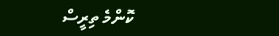ކޮންމެ ތިރީސް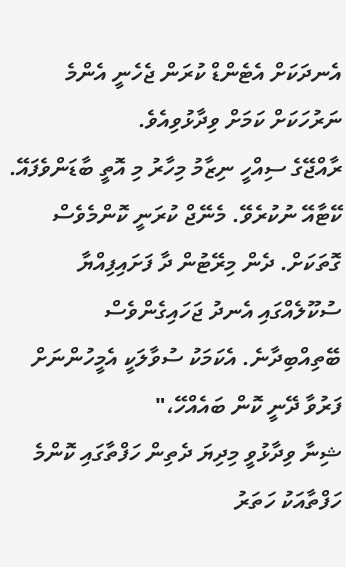އެނދަކަށް އެޓެންޑް ކުރަން ޖެހެނީ އެންމެ ނަރުހަކަށް ކަމަށް ވިދާޅުވިއެވެ.
ރާއްޖޭގެ ސިއްހީ ނިޒާމު މިހާރު މި އޮތީ ބާޑަންވެފައޭ. ކޭޓާއޭ ނުކުރެވޭ. މެނޭޖް ކުރަނީ ކޮންމެވެސް ގޮތަކަށް. ދެން މިރޭޓުން ދާ ފަށައިފިއްޔާ ސުކޫލެއްގައި އެނދު ޖަހައިގެންވެސް ބޭތިއްބިދާނެ. އެކަމަކު ސުވާލަކީ އެމީހުންނަށް ފަރުވާ ދޭނީ ކޮން ބައެއްހޭ،"
ޝިނާ ވިދާޅުވީ މިދިޔަ ދެތިން ހަފްތާގައި ކޮންމެ ހަފްތާއަކު ހަތަރު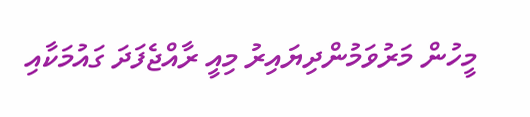މީހުން މަރުވަމުންދިޔައިރު މިއީ ރާއްޖެފަދަ ގައުމަކާއި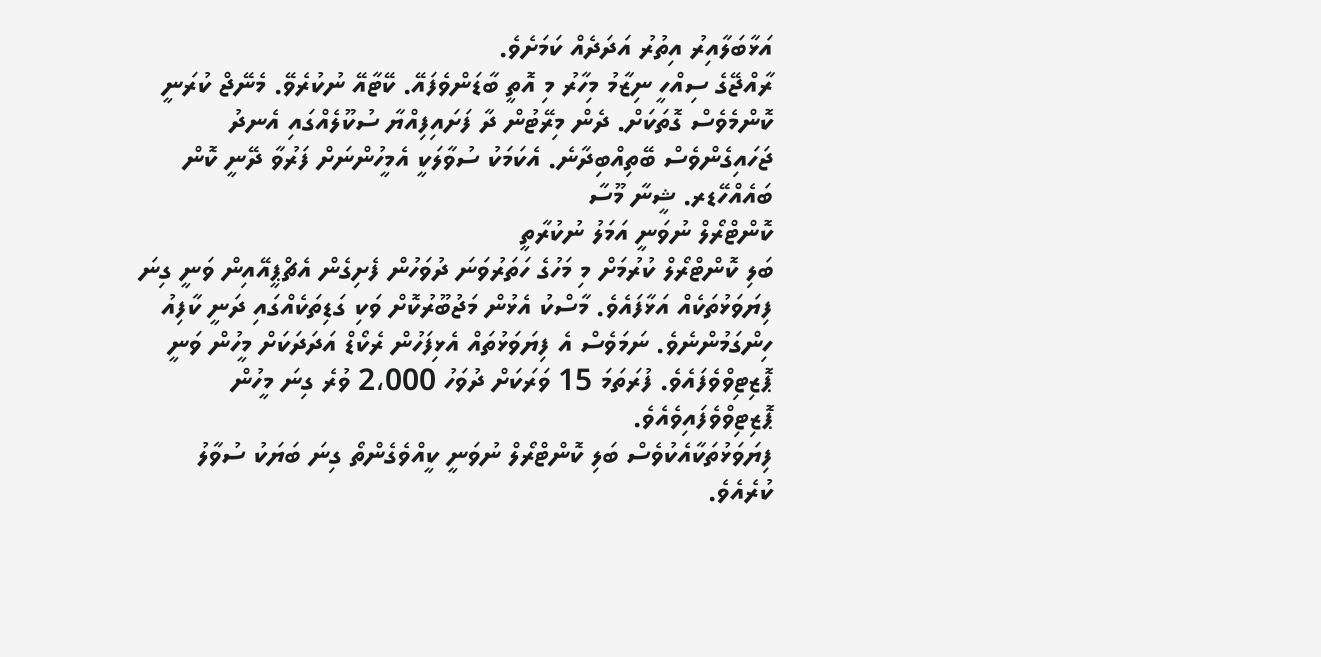އަޅާބަލާއިރު އިތުރު އަދަދެއް ކަމަށެވެ.
ރާއްޖޭގެ ސިއްހީ ނިޒާމު މިހާރު މި އޮތީ ބާޑަންވެފައޭ. ކޭޓާއޭ ނުކުރެވޭ. މެނޭޖް ކުރަނީ ކޮންމެވެސް ގޮތަކަށް. ދެން މިރޭޓުން ދާ ފަށައިފިއްޔާ ސުކޫލެއްގައި އެނދު ޖަހައިގެންވެސް ބޭތިއްބިދާނެ. އެކަމަކު ސުވާލަކީ އެމީހުންނަށް ފަރުވާ ދޭނީ ކޮން ބައެއްހޭޑރ. ޝީނާ މޫސާ
ކޮންޓްރޯލް ނުވަނީ އަމަލު ނުކުރާތީ
ބަލި ކޮންޓްރޯލް ކުރުމަށް މި މަހުގެ ހަތަރުވަނަ ދުވަހުން ފެށިގެން އެޗްޕީއޭއިން ވަނީ ގިނަ ފިޔަވަޅުތަކެއް އަޅާފައެވެ. މާސްކު އެޅުން މަޖުބޫރުކޮށް ވަކި ގަޑިތަކެއްގައި ދަނީ ކާފިއު ހިންގަމުންނެވެ. ނަމަވެސް އެ ފިޔަވަޅުތައް އެޅިފަހުން ރެކޯޑް އަދަދަކަށް މީހުން ވަނީ ޕޮޒިޓިވްވެފައެވެ. ފުރަތަމަ 15 ވަރަކަށް ދުވަހު 2،000 ވުރެ ގިނަ މީހުން ޕޮޒިޓިވްވެފައިވެއެވެ.
ފިޔަވަޅުތަކާއެކުވެސް ބަލި ކޮންޓްރޯލް ނުވަނީ ކީއްވެގެންތޯ ގިނަ ބަޔަކު ސުވާލު ކުރެއެވެ.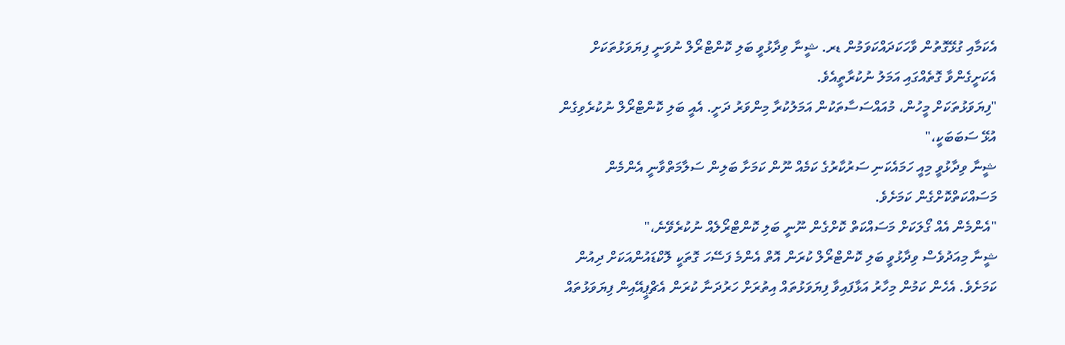އެކަމާއި ގުޅޭގޮތުން ވާހަކަދައްކަވަމުން ޑރ. ޝީނާ ވިދާޅުވީ ބަލި ކޮންޓްރޯލް ނުވަނީ ފިޔަވަޅުތަކަށް އެކަށީގެންވާ ގޮތެއްގައި އަމަލު ނުކުރާތީއެވެ.
"ފިޔަވަޅުތަކަށް މީހުން، މުއައްސަސާތަކުން އަމަލުކުރާ މިންވަރު ދަށީ. އެއީ ބަލި ކޮންޓްރޯލް ނުކުރެވިގެން އުޅޭ ސަބަބަކީ،"
ޝީނާ ވިދާޅުވީ މިއީ ހަމައެކަނި ސަރުކާރުގެ ކަމެއް ނޫން ކަމަށާ ބަލިން ސަލާމަތްވާނީ އެންމެން މަސައްކަތްކޮށްގެން ކަމަށެވެ.
"އެންމެން އެއް ގޯލަކަށް މަސައްކަތް ކޮށްގެން ނޫނީ ބަލި ކޮންޓްރޯލެއް ނުކުރެވޭނެ،"
ޝީނާ މިއަދުވެސް ވިދާޅުވީ ބަލި ކޮންޓްރޯލް ކުރަން އޮތް އެންމެ ފަސޭހަ ގޮތަކީ ލޮކްޑައުންއަކަށް ދިއުން ކަމަށެވެ. އެހެން ކަމުން މިހާރު އަޅާފައިވާ ފިޔަވަޅުތައް އިތުރަށް ހަރުދަނާ ކުރަން އެޗްޕީއޭއިން ފިޔަވަޅުތައް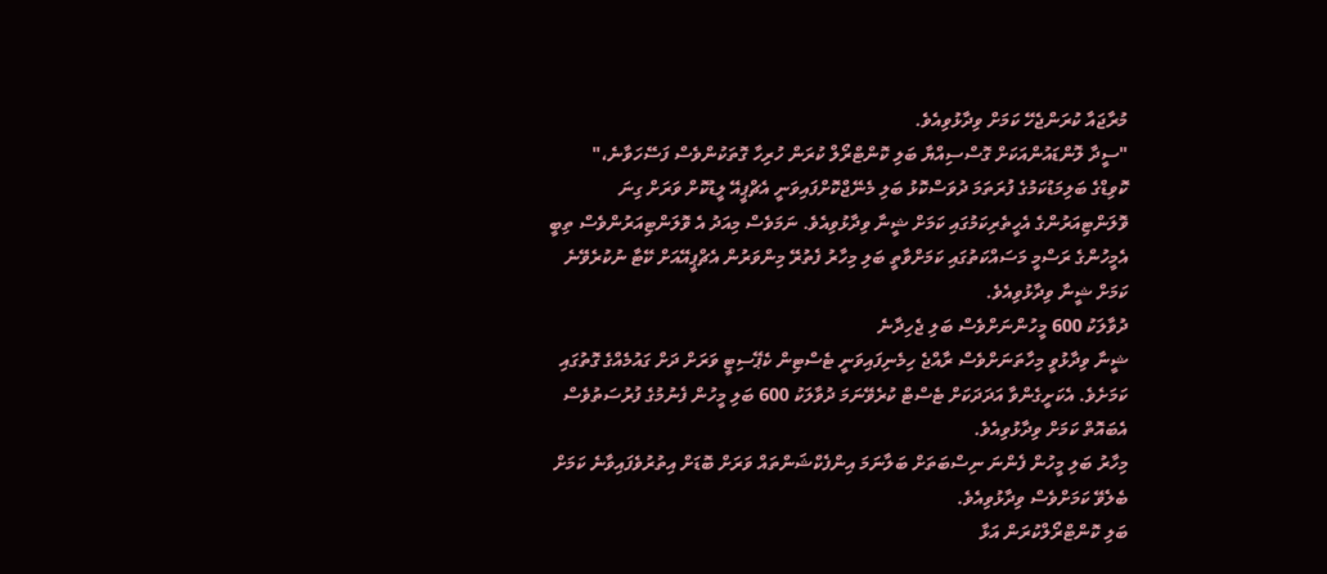މުރާޖައާ ކުރަންޖެހޭ ކަމަށް ވިދާޅުވިއެވެ.
"ސީދާ ލޮންޑައުންއަކަށް ގޮސްސިއްޔާ ބަލި ކޮންޓްރޯލް ކުރަން ހުރިހާ ގޮތަކުންވެސް ފަސޭހަވާނެ،"
ކޮވިޑްގެ ބަލިމަޑުކަމުގެ ފުރަތަމަ ދުވަސްކޮޅު ބަލި މެނޭޖްކޮށްފައިވަނީ އެޗްޕީއޭ ލީޑުކޮށް ވަރަށް ގިނަ ވޮލަންޓިއަރުންގެ އެހީތެރިކަމުގައި ކަމަށް ޝީނާ ވިދާޅުވިއެވެ. ނަމަވެސް މިއަދު އެ ވޮލަންޓިއަރުންވެސް ތިބީ އެމީހުންގެ ރަސްމީ މަސައްކަތުގައި ކަމަށްވާތީ ބަލި މިހާރު ފެތުރޭ މިންވަރުން އެޗްޕީއޭއަށް ކޭޓާ ނުކުރެވޭނެ ކަމަށް ޝީނާ ވިދާޅުވިއެވެ.
ދުވާލަކު 600 މީހުންނަށްވެސް ބަލި ޖެހިދާނެ
ޝީނާ ވިދާޅުވީ މިހާތަނަށްވެސް ރާއްޖެ ހިމެނިފައިވަނީ ޓެސްޓިން ކެޕޭސިޓީ ވަރަށް ދަށް ގައުމެއްގެ ގޮތުގައި ކަމަށެވެ. އެކަށީގެންވާ އަދަދަކަށް ޓެސްޓް ކުރެވޭނަމަ ދުވާލަކު 600 ބަލި މީހުން ފެނުމުގެ ފުރުސަތުވެސް އެބައޮތް ކަމަށް ވިދާޅުވިއެވެ.
މިހާރު ބަލި މީހުން ފެންނަ ނިސްބަތަށް ބަލާނަމަ އިންފެކްޝަންތައް ވަރަށް ބޮޑަށް އިތުރުވެފައިވާނެ ކަމަށް ބެލެވޭ ކަމަށްވެސް ވިދާޅުވިއެވެ.
ބަލި ކޮންޓްރޯލްކުރަން އަޅާ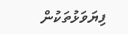ފިޔަވަޅުތަކުން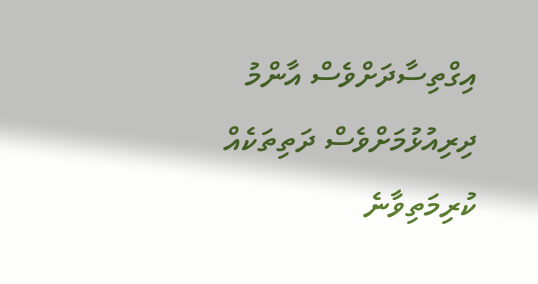އިގްތިސާދަށްވެސް އާންމު ދިރިއުޅުމަށްވެސް ދަތިތަކެއް ކުރިމަތިވާނެ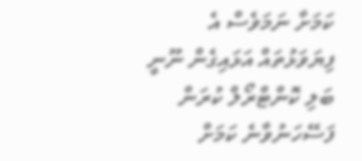ކަމަށާ ނަމަވެސް އެ ފިޔަވަޅުތައް އަޅައިގެން ނޫނީ ބަލި ކޮންޓްރޯލް ކުރަން ފަސޭހަނުވާނެ ކަމަށް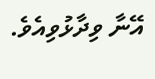އޭނާ ވިދާޅުވިއެވެ.